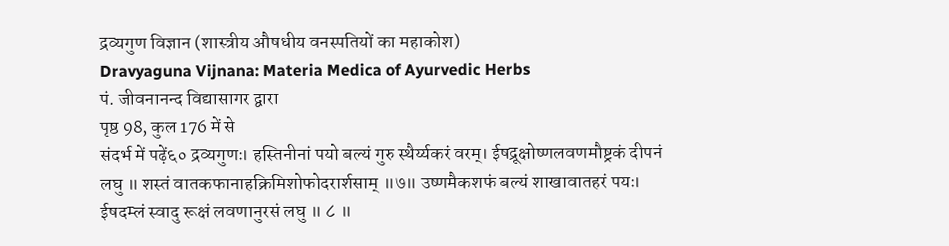द्रव्यगुण विज्ञान (शास्त्रीय औषधीय वनस्पतियों का महाकोश)
Dravyaguna Vijnana: Materia Medica of Ayurvedic Herbs
पं. जीवनानन्द विद्यासागर द्वारा
पृष्ठ 98, कुल 176 में से
संदर्भ में पढ़ें६० द्रव्यगुणः। हस्तिनीनां पयो बल्यं गुरु स्थैर्य्यकरं वरम्। ईषद्रूक्षोष्णलवणमौष्ट्रकं दीपनं लघु ॥ शस्तं वातकफानाहक्रिमिशोफोदरार्शसाम् ॥७॥ उष्णमैकशफं बल्यं शाखावातहरं पयः। ईषदम्लं स्वादु रूक्षं लवणानुरसं लघु ॥ ८ ॥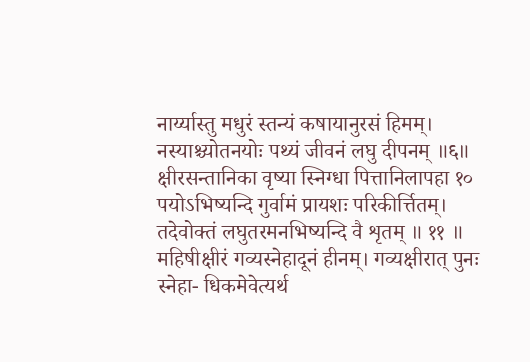नार्य्यास्तु मधुरं स्तन्यं कषायानुरसं हिमम्। नस्याश्च्योतनयोः पथ्यं जीवनं लघु दीपनम् ॥६॥ क्षीरसन्तानिका वृष्या स्निग्धा पित्तानिलापहा १० पयोऽभिष्यन्दि गुर्वामं प्रायशः परिकीर्त्तितम्। तदेवोक्तं लघुतरमनभिष्यन्दि वै शृतम् ॥ ११ ॥ महिषीक्षीरं गव्यस्नेहादूनं हीनम्। गव्यक्षीरात् पुनः स्नेहा- धिकमेवेत्यर्थ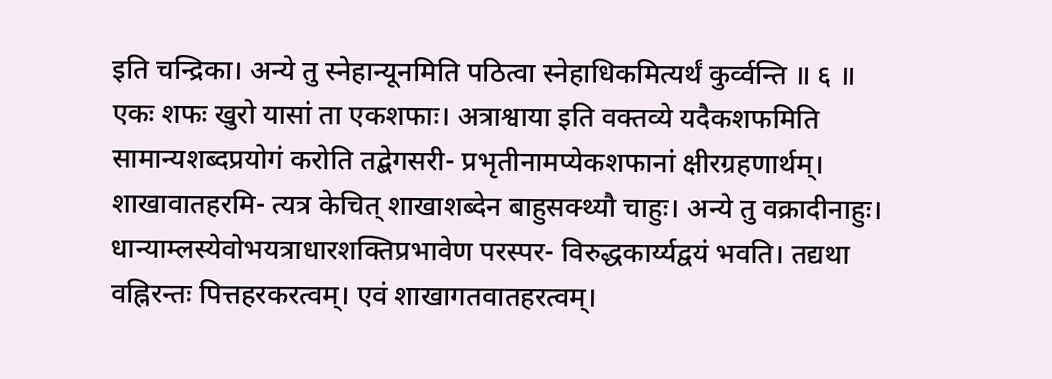इति चन्द्रिका। अन्ये तु स्नेहान्यूनमिति पठित्वा स्नेहाधिकमित्यर्थं कुर्व्वन्ति ॥ ६ ॥ एकः शफः खुरो यासां ता एकशफाः। अत्राश्वाया इति वक्तव्ये यदैकशफमिति सामान्यशब्दप्रयोगं करोति तद्बेगसरी- प्रभृतीनामप्येकशफानां क्षीरग्रहणार्थम्। शाखावातहरमि- त्यत्र केचित् शाखाशब्देन बाहुसक्थ्यौ चाहुः। अन्ये तु वक्रादीनाहुः। धान्याम्लस्येवोभयत्राधारशक्तिप्रभावेण परस्पर- विरुद्धकार्य्यद्वयं भवति। तद्यथा वह्निरन्तः पित्तहरकरत्वम्। एवं शाखागतवातहरत्वम्।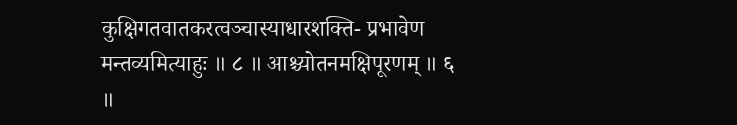कुक्षिगतवातकरत्वञ्चास्याधारशक्ति- प्रभावेण मन्तव्यमित्याहुः ॥ ८ ॥ आश्च्योतनमक्षिपूरणम् ॥ ६ ॥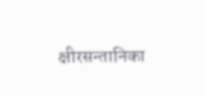क्षीरसन्तानिका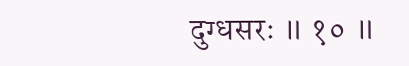दुग्धसरः ॥ १० ॥